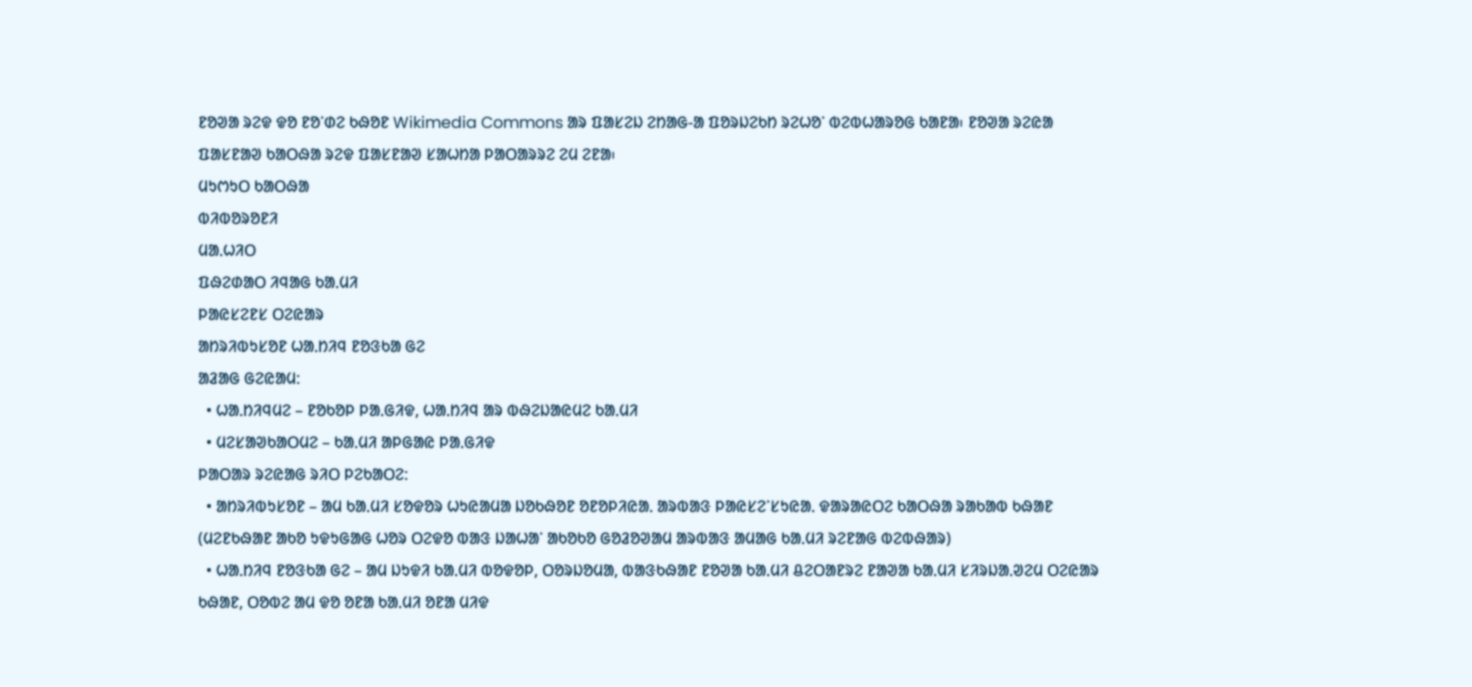ᱱᱚᱣᱟ ᱨᱮᱫ ᱫᱚ ᱱᱚᱸᱰᱮ ᱠᱷᱚᱱ Wikimedia Commons ᱟᱨ ᱯᱟᱥᱮᱡ ᱮᱴᱟᱜ-ᱟ ᱯᱚᱨᱡᱮᱠᱴ ᱨᱮᱦᱚᱸ ᱵᱮᱵᱦᱟᱨᱚᱜ ᱠᱟᱱᱟ᱾ ᱱᱚᱣᱟ ᱨᱮᱭᱟ ᱯᱟᱥᱱᱟᱣ ᱠᱟᱛᱷᱟ ᱨᱮᱫ ᱯᱟᱥᱱᱟᱣ ᱥᱟᱦᱴᱟ ᱞᱟᱛᱟᱨᱨᱮ ᱮᱢ ᱮᱱᱟ᱾
ᱢᱩᱬᱩᱛ ᱠᱟᱛᱷᱟ
ᱵᱤᱵᱚᱨᱚᱱᱤ
ᱢᱟᱹᱦᱤᱛ
ᱯᱷᱮᱰᱟᱛ ᱤᱧᱟᱜ ᱠᱟᱹᱢᱤ
ᱞᱟᱭᱥᱮᱱᱥ ᱛᱮᱭᱟᱨ
ᱟᱴᱨᱤᱵᱩᱥᱚᱱ ᱦᱟᱹᱴᱤᱧ ᱱᱚᱝᱠᱟ ᱜᱮ
ᱟᱲᱟᱜ ᱜᱮᱭᱟᱢ:
  • ᱦᱟᱹᱴᱤᱧᱢᱮ – ᱱᱚᱠᱚᱞ ᱞᱟᱹᱜᱤᱫ, ᱦᱟᱹᱴᱤᱧ ᱟᱨ ᱵᱷᱮᱡᱟᱭᱢᱮ ᱠᱟᱹᱢᱤ
  • ᱢᱮᱥᱟᱣᱠᱟᱛᱢᱮ – ᱠᱟᱹᱢᱤ ᱟᱞᱜᱟᱭ ᱞᱟᱹᱜᱤᱫ
ᱞᱟᱛᱟᱨ ᱨᱮᱭᱟᱜ ᱨᱤᱛ ᱞᱮᱠᱟᱛᱮ:
  • ᱟᱴᱨᱤᱵᱩᱥᱚᱱ – ᱟᱢ ᱠᱟᱹᱢᱤ ᱥᱚᱫᱚᱨ ᱦᱩᱭᱟᱢᱟ ᱡᱚᱠᱷᱚᱱ ᱚᱱᱚᱞᱤᱭᱟᱹ ᱟᱨᱵᱟᱝ ᱞᱟᱭᱥᱮᱸᱥᱩᱭᱟᱹ ᱫᱟᱨᱟᱭᱛᱮ ᱠᱟᱛᱷᱟ ᱨᱟᱠᱟᱵ ᱠᱷᱟᱱ (ᱢᱮᱱᱠᱷᱟᱱ ᱟᱠᱚ ᱩᱫᱩᱜᱟᱜ ᱦᱚᱨ ᱛᱮᱫᱚ ᱵᱟᱝ ᱡᱟᱦᱟᱸ ᱟᱠᱚᱠᱚ ᱜᱚᱲᱚᱣᱟᱢ ᱟᱨᱵᱟᱝ ᱟᱢᱟᱜ ᱠᱟᱹᱢᱤ ᱨᱮᱱᱟᱜ ᱵᱮᱵᱷᱟᱨ)
  • ᱦᱟᱹᱴᱤᱧ ᱱᱚᱝᱠᱟ ᱜᱮ – ᱟᱢ ᱡᱩᱫᱤ ᱠᱟᱹᱢᱤ ᱵᱚᱫᱚᱞ, ᱛᱚᱨᱡᱚᱢᱟ, ᱵᱟᱝᱠᱷᱟᱱ ᱱᱚᱣᱟ ᱠᱟᱹᱢᱤ ᱪᱮᱛᱟᱱᱨᱮ ᱱᱟᱣᱟ ᱠᱟᱹᱢᱤ ᱥᱤᱨᱡᱟᱹᱣᱮᱢ ᱛᱮᱭᱟᱨ ᱠᱷᱟᱱ, ᱛᱚᱵᱮ ᱟᱢ ᱫᱚ ᱚᱱᱟ ᱠᱟᱹᱢᱤ ᱚᱱᱟ ᱢᱤᱫ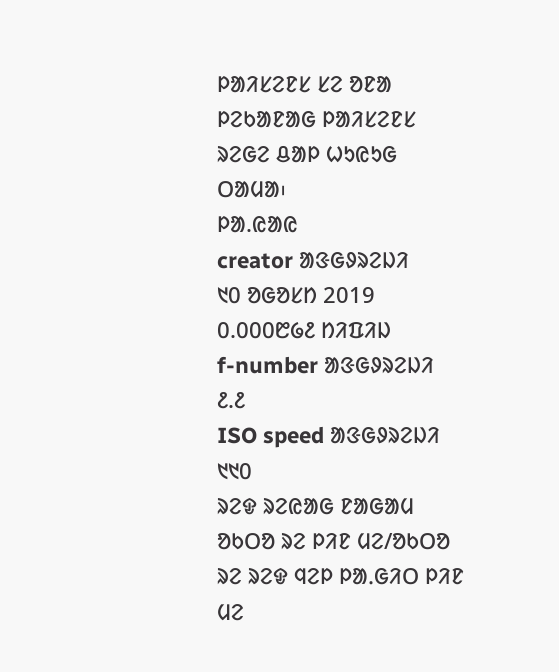ᱞᱟᱤᱥᱮᱱᱥ ᱥᱮ ᱚᱱᱟ ᱞᱮᱠᱟᱱᱟᱜ ᱞᱟᱤᱥᱮᱱᱥ ᱨᱮᱜᱮ ᱪᱟᱞ ᱦᱩᱭᱩᱜ ᱛᱟᱢᱟ᱾
ᱞᱟ.ᱭᱟᱭ
creator ᱟᱝᱜᱽᱨᱮᱡᱤ
᱑᱐ ᱚᱜᱚᱥᱴ 2019
᱐.᱐᱐᱐᱘᱙᱒ ᱴᱤᱯᱤᱡ
f-number ᱟᱝᱜᱽᱨᱮᱡᱤ
᱒.᱒
ISO speed ᱟᱝᱜᱽᱨᱮᱡᱤ
᱑᱑᱐
ᱨᱮᱫ ᱨᱮᱭᱟᱜ ᱱᱟᱜᱟᱢ
ᱚᱠᱛᱚ ᱨᱮ ᱞᱤᱱ ᱢᱮ/ᱚᱠᱛᱚ ᱨᱮ ᱨᱮᱫ ᱧᱮᱞ ᱞᱟᱹᱜᱤᱛ ᱞᱤᱱ ᱢᱮ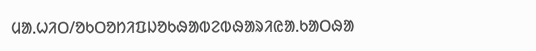ᱢᱟᱹᱦᱤᱛ/ᱚᱠᱛᱚᱴᱤᱯᱡᱚᱠᱷᱟᱵᱮᱵᱷᱟᱨᱤᱭᱟᱹᱠᱟᱛᱷᱟ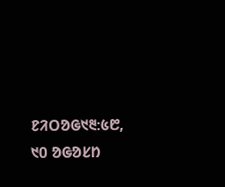ᱱᱤᱛᱚᱜ᱑᱓:᱕᱘, ᱑᱐ ᱚᱜᱚᱥᱴ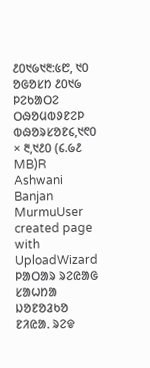᱒᱐᱑᱙᱑᱓:᱕᱘, ᱑᱐ ᱚᱜᱚᱥᱴ ᱒᱐᱑᱙ ᱞᱮᱠᱟᱛᱮ ᱛᱷᱚᱢᱵᱽᱱᱮᱞ ᱵᱷᱚᱨᱥᱚᱱ᱔,᱑᱖᱐ × ᱓,᱑᱒᱐ (᱔.᱙᱒ MB)R Ashwani Banjan MurmuUser created page with UploadWizard
ᱞᱟᱛᱟᱨ ᱨᱮᱭᱟᱜ ᱥᱟᱦᱴᱟ ᱡᱚᱱᱚᱲᱠᱚ ᱱᱤᱭᱟᱹ ᱨᱮᱫ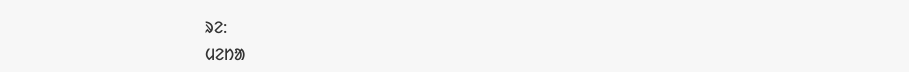ᱨᱮ:
ᱢᱮᱴᱟ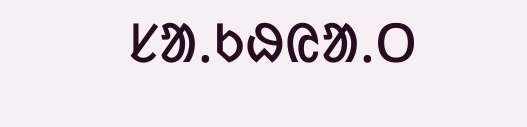ᱥᱟᱹᱠᱷᱭᱟᱹᱛ